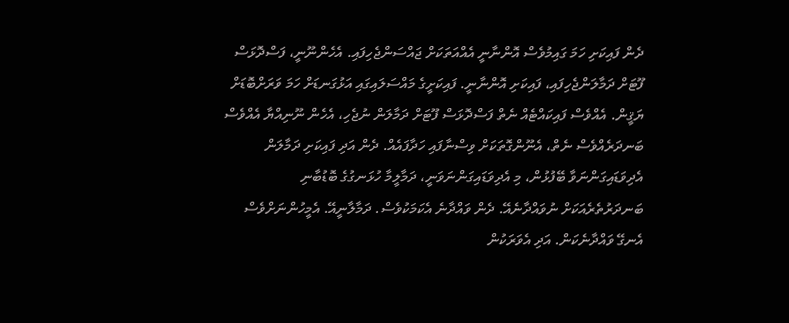ދެން ފައިކަށި ހަމަ ގައިމުވެސް އޮންނާނީ އެއްއަތަކަށް ޖައްސަންޖެހިފައި. އެހެންނޫނީ، ފަސްދޮޅަސް ފޫޓަށް ދަމާލަންޖެހިފައި، ފައިކަށި އޮންނާނީ. ފައިކަށީގެ މައްސަލައިގައި އަޅުގަނޑަށް ހަމަ ވަރަށްބޮޑަށް ޔަޤީން. އެއްވެސް ފައިކައްޓެއް ނެތް ފަސްދޮޅަސް ފޫޓަށް ދަމާލަން ނުޖެހި، އެހެން ނޫނިއްޔާ އެއްވެސް ބަނދަރެއްވެސް ނެތް، އެނޫންގޮތަކަށް ވިސްނާފައި ހަދާފައެއް. ދެން އަދި ފައިކަށި ދަމާލަން އެދިވަޑައިގަންނަވާ ބޭފުޅުން، މި އެދިވަޑައިގަންނަވަނީ، ދަމާލީމާ ހުޅަނގުގެ ބޮޑުބާނި ބަނދަރުތެރެއަކަށް ނުވައްދާނެއޭ. ދެން ވައްދާނެ އެކަމަކުވެސް. ދަމާލާނީއޭ. އެމީހުންނަށްވެސް އެނގޭ ވައްދާނެކަން. އަދި އެވަރަކުން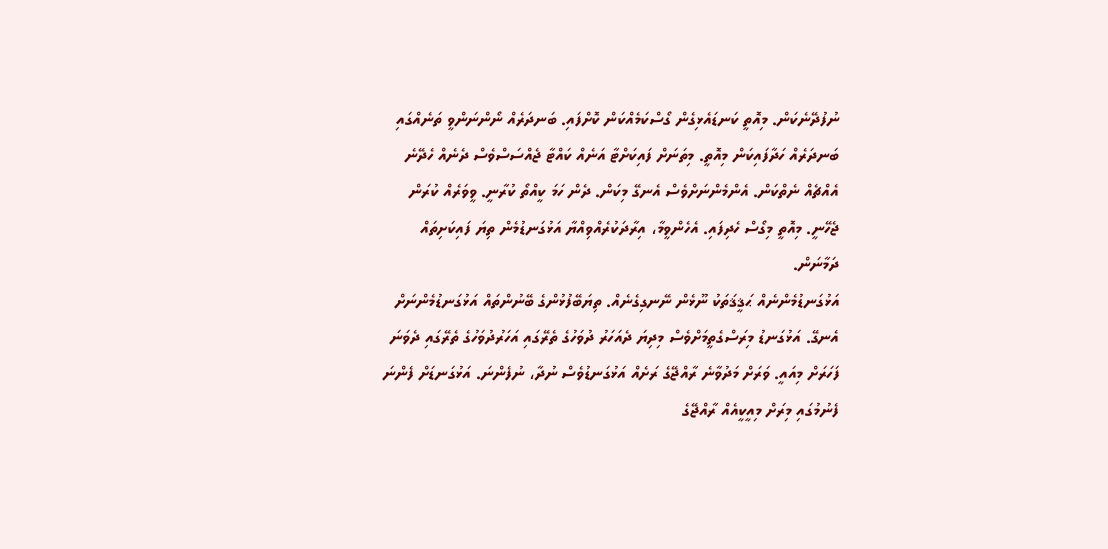ނުފުދޭނެކަން. މިއޮތީ ކަނޑައެޅިގެން ގޯސްކަމެއްކަން ކޮށްފައި. ބަނދަރެއް ނޯންނަންވީ ތަނެއްގައި ބަނދަރެއް ހަދާފައިކަން މިއޮތީ. މިތަނަށް ފައިކަށްޓާ އަނެއް ކައްޓާ ޖެއްސަސްވެސް ދެނެއް ހެދޭނެ އެއްޗެއް ނެތްކަން. އެންމެންނަށްވެސް އެނގޭ މިކަން. ދެން ހަމަ ކީއްތޯ ކުރާނީ. ވީވަރެއް ކުރަން ޖެހޭނީ. މިއޮތީ މިގޯސް ހެދިފައި. އެހެންވީމާ، އިރާދަކުރެއްވިއްޔާ އަޅުގަނޑުމެން ތިޔަ ފައިކަށިތައް ދަމާނަން.
އަޅުގަނޑުމެންނެއް ޙަޤީޤަތަކު ނޫޅެން ނޭނގިގެނެއް. ތިޔަބޭފުޅުންގެ ބޭނުންތައް އަޅުގަނޑުމެންނަށް އެނގޭ. އަޅުގަނޑު މިރަސްގެތީމަށްވެސް މިދިޔަ ދެއަހަރު ދުވަހުގެ ތެރޭގައި އަހަރުދުވަހުގެ ތެރޭގައި ދެވަނަ ފަހަރަށް މިއައީ. ވަރަށް މަދުވާނެ ރާއްޖޭގެ ރަށެއް އަޅުގަނޑުވެސް ނުދާ، ނުފެންނަ. އަޅުގަނޑަށް ފެންނަ ފެނުމުގައި މިރަށް މިއީކީއެއް ރާއްޖޭގެ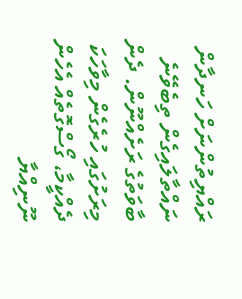ރައްޔިތުންނަށް ހަނދާން ނައްތާލައިގެން ތިބެވޭނެ ބާވަތުގެ ރަށެއްނޫން. ދެން މިރަށުގައި ހުރެގެން މިވާހަކަ ދެއްކީމާ، ގޯސްގޮތެއް އެހެން ނޫނިއްޔާ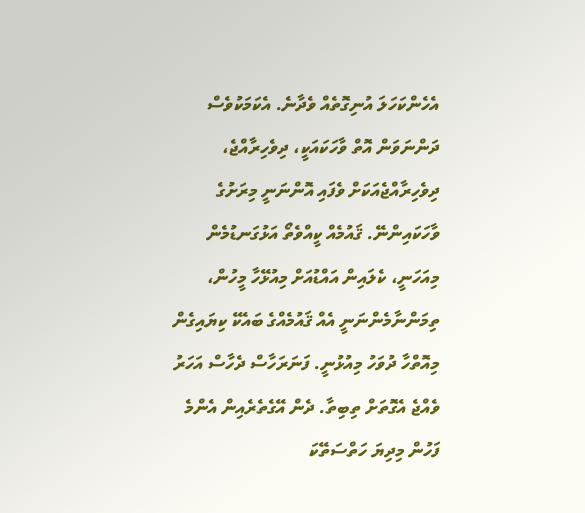އެހެންކަހަލަ އުނިގޮތެއް ވެދާނެ. އެކަމަކުވެސް ދަންނަވަން އޮތް ވާހަކައަކީ، ދިވެހިރާއްޖެ، ދިވެހިރާއްޖެއަކަށް ވެފައި އޮންނަނީ މިރަށުގެ ވާހަކައިންނޭ. ޤައުމެއް ކީއްވެތޯ އަޅުގަނޑުމެން މިއަހަނީ، ކެލައިން އައްޑުއަށް މިއުޅޭހާ މީހުން، ތިމަންނާމެންނަނީ އެއް ޤައުމެއްގެ ބައެކޭ ކިޔައިގެން މިއޮތްހާ ދުވަހު މިއުޅުނީ. ފަނަރަހާސް ދެހާސް އަހަރު ވެއްޖެ އެގޮތަށް ތިބިތާ. ދެން އޭގެތެރެއިން އެންމެ ފަހުން މިދިޔަ ހަތްސަތޭކަ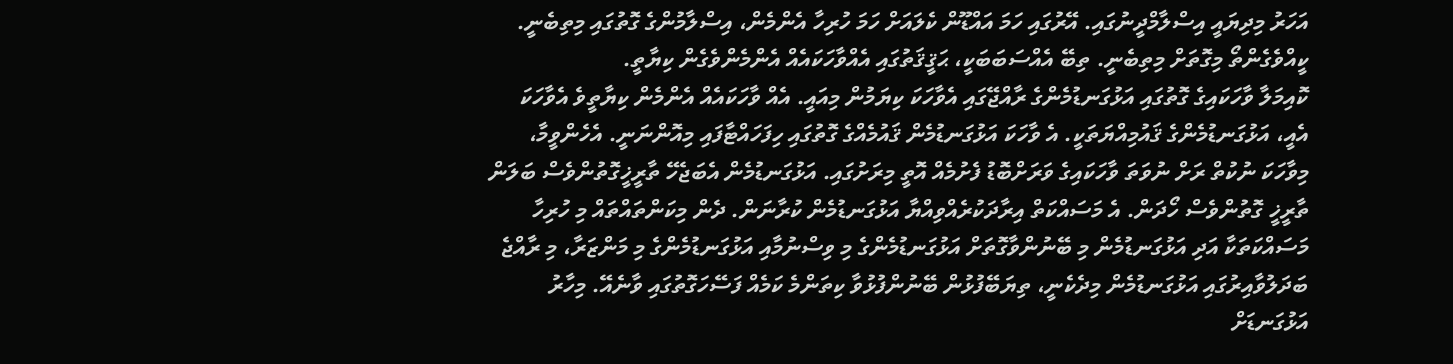އަހަރު މިދިޔައީ އިސްލާމްދީނުގައި. އޭރުގައި ހަމަ އައްޑޫން ކެލައަށް ހަމަ ހުރިހާ އެންމެން، އިސްލާމުންގެ ގޮތުގައި މިތިބެނީ. ކީއްވެގެންތޯ މިގޮތަށް މިތިބެނީ. ތިބޭ އެއްސަބަބަކީ، ޙަޤީޤަތުގައި އެއްވާހަކައެއް އެންމެންވެގެން ކިޔާތީ.
ކޮއިމަލާ ވާހަކައިގެ ގޮތުގައި އަޅުގަނޑުމެންގެ ރާއްޖޭގައި އެވާހަކަ ކިޔަމުން މިއައީ. އެއް ވާހަކައެއް އެންމެން ކިޔާތީވެ އެވާހަކަ އެއީ، އަޅުގަނޑުމެންގެ ޤައުމިއްޔަތަކީ. އެ ވާހަކަ އަޅުގަނޑުމެން ޤައުމެއްގެ ގޮތުގައި ހިފަހައްޓާފައި މިއޮންނަނީ. އެހެންވީމާ، މިވާހަކަ ނުކުތް ރަށް ނުވަތަ ވާހަކައިގެ ވަރަށްބޮޑު ފެށުމެއް އޮތީ މިރަށުގައި. އަޅުގަނޑުމެން އެބަޖެހޭ ތާރީޚީގޮތުންވެސް ބަލަން ތާރީޚީ ގޮތުންވެސް ހޯދަން. އެ މަސައްކަތް އިރާދަކުރެއްވިއްޔާ އަޅުގަނޑުމެން ކުރާނަން. ދެން މިކަންތައްތައް މި ހުރިހާ މަސައްކަތަކާ އަދި އަޅުގަނޑުމެން މި ބޭނުންވާގޮތަށް އަޅުގަނޑުމެންގެ މި ވިސްނުމާއި އަޅުގަނޑުމެންގެ މި މަންޒަރާ، މި ރާއްޖެ ބަދަލުވާއިރުގައި އަޅުގަނޑުމެން މިދެކެނީ، ތިޔަބޭފުޅުން ބޭނުންފުޅުވާ ކިތަންމެ ކަމެއް ފަސޭހަގޮތުގައި ވާނެއޭ. މިހާރު އަޅުގަނޑަށް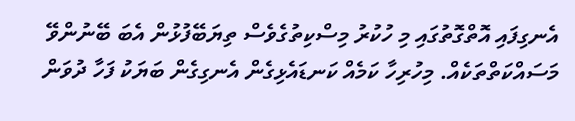އެނގިފައި އޮތްގޮތުގައި މި ހުކުރު މިސްކިތުގެވެސް ތިޔަބޭފުޅުން އެބަ ބޭނުންވޭ މަސައްކަތްތަކެއް. މިހުރިހާ ކަމެއް ކަނޑައެޅިގެން އެނގިގެން ބަޔަކު ފަހާ ދުވަން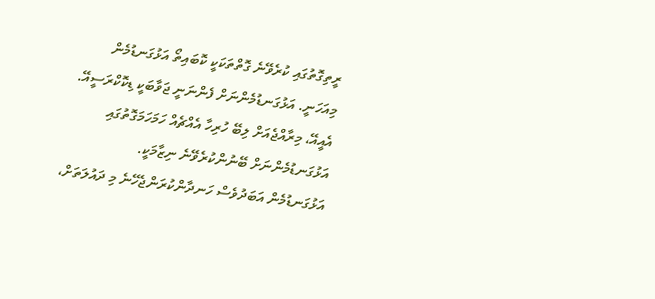ރީތިގޮތުގައި ކުރެވޭނެ ގޮތްތަކަކީ ކޮބައިތޯ އަޅުގަނޑުމެން މިއަހަނީ. އަޅުގަނޑުމެންނަށް ފެންނަނީ ޖަވާބަކީ ޑިކޮކްރަސީއޭ. އެއީއޭ، މިރާއްޖެއަށް ލިބޭ ހުރިހާ އެއްޗެއް ހަމަހަމަގޮތުގައި އަޅުގަނޑުމެންނަށް ބޭނުންކުރެވޭނެ ނިޒާމަކީ.
އަޅުގަނޑުމެން އަބަދުވެސް ހަނދާންކުރަންޖެހޭނެ މި ދައުލަތަށް،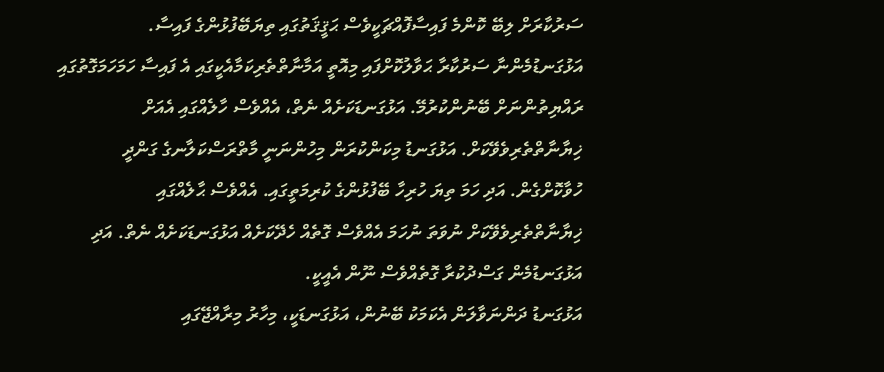ސަރުކާރަށް ލިބޭ ކޮންމެ ފައިސާފޮއްޗަކީވެސް ޙަޤީޤަތުގައި ތިޔަބޭފުޅުންގެ ފައިސާ. އަޅުގަނޑުމެންނާ ސަރުކާރާ ޙަވާލުކޮށްފައި މިއޮތީ އަމާނާތްތެރިކަމާއެކީގައި އެ ފައިސާ ހަމަހަމަގޮތުގައި ރައްޔިތުންނަށް ބޭނުންކުރުމޭ. އަޅުގަނޑަކަށެއް ނެތް، އެއްވެސް ހާލެއްގައި އެއަށް ޚިޔާނާތްތެރިވެވޭކަށް. އަޅުގަނޑު މިކަންކުރަން މިހުންނަނީ މާތްރަސްކަލާނގެ ގަންދީ ހުވާކޮށްގެން. އަދި ހަމަ ތިޔަ ހުރިހާ ބޭފުޅުންގެ ކުރިމަތީގައި. އެއްވެސް ޙާލެއްގައި ޚިޔާނާތްތެރިވެވޭކަށް ނުވަތަ ނުހަމަ އެއްވެސް ގޮތެއް ހެދޭކަށެއް އަޅުގަނޑަކަށެއް ނެތް. އަދި އަޅުގަނޑުމެން ގަސްދުކުރާ ގޮތެއްވެސް ނޫން އެއީކީ.
އަޅުގަނޑު ދަންނަވާލަން އެކަމަކު ބޭނުން، އަޅުގަނޑަކީ، މިހާރު މިރާއްޖޭގައި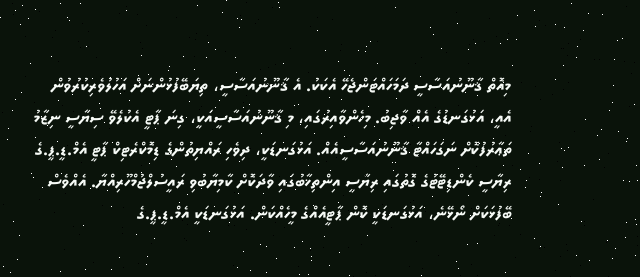މިއޮތް ޤާނޫނުއަސާސީ ދަމަހައްޓަންޖެހޭ އެކަކު. އެ ޤާނޫނުއަސާސީ، ތިޔަބޭފުޅުންނަށް އަހުލުވެރިކުރުވުން އެއީ، އަޅުގަނޑުގެ އެއް ވާޖިބު. މިހެންވާއިރުގައި، މި ޤާނޫނުއަސާސީއަކީ، ގިނަ ޕާޓީ އެކުލެވޭ ސިޔާސީ ނިޒާމު ތަޢާރުފުކޮށް ނަގަހައްޓާ ޤާނޫނުއަސާސީއެއް. އަޅުގަނޑަކީ، ދިވެހި ރައްޔިތުންގެ ޑިމޮކްރެޓިކް ޕާޓީ އެމް.ޑީ.ޕީ.ގެ ރިޔާސީ ކެންޑިޓޭޓުގެ ގޮތުގައި ރިޔާސީ އިންތިޚާބުގައި ވާދަކޮށް ކާމިޔާބުވި ރައީސުލްޖުމްހޫރިއްޔާ. އެއްވެސް ބޭފުޅަކަށް ނޯޅޭނެ، އަޅުގަނޑަކީ ކޮން ޕާޓީއެއްގެ މީހެއްކަން. އަޅުގަނޑަކީ އެމް.ޑީ.ޕީ.ގެ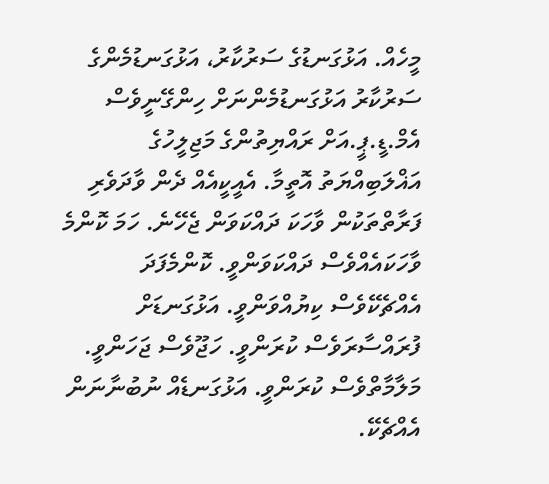މީހެއް. އަޅުގަނޑުގެ ސަރުކާރު، އަޅުގަނޑުމެންގެ ސަރުކާރު އަޅުގަނޑުމެންނަށް ހިންގޭނީވެސް އެމް.ޑީ.ޕީ.އަށް ރައްޔިތުންގެ މަޖިލީހުގެ އަޣްލަބިއްޔަތު އޮތީމާ. އެއީކީއެއް ދެން ވާދަވެރި ފަރާތްތަކުން ވާހަކަ ދައްކަވަން ޖެހޭނެ. ހަމަ ކޮންމެ ވާހަކައެއްވެސް ދައްކަވަންވީ. ކޮންމެފަދަ އެއްޗެކޭވެސް ކިޔުއްވަންވީ. އަޅުގަނޑަށް ފުރައްސާރަވެސް ކުރަންވީ. ހަޖޫވެސް ޖަހަންވީ. މަލާމާތްވެސް ކުރަންވީ. އަޅުގަނޑެއް ނުބުނާނަން އެއްޗެކޭ.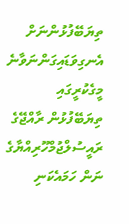ތިޔަބޭފުޅުންނަށް އެނގިވަޑައިގަންނަވާނެ މީގެކުރީގައި ތިޔަބޭފުޅުން ރާއްޖޭގެ ރައީސުލްޖުމްހޫރިއްޔާގެ ނަން ހަމައެކަނި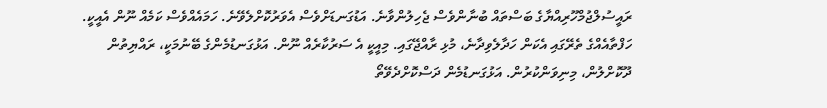ރައީސުލްޖުމްހޫރިއްޔާގެ ބަސްތައް ބުނާންވެސް ޖެހިލުންވާނެ. އަޑުގަނޑަށްވެސް އެވަރުކޮށްލެވޭނެ. ހަމައެއްވެސް ކަމެއް ނޫން އެއީކީ. ހަފްތާއެއްގެ ތެރޭގައި އެކަން ހަދާލެވިދާނެ، މުޅި ރާއްޖޭގައި. މިއީކީ އެ ސަރުކާރެއް ނޫން. އަޅުގަނޑުމެންގެ ބޭނުމަކީ، ރައްޔިތުން ދޫކޮށްލުން، މިނިވަންކުރުން. އަޅުގަނޑުމެން ދަސްކޮށްދެވޭތޯ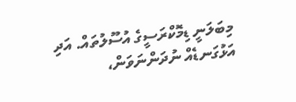މިބަލަނީ ޑިމޮކްރަސީގެ އުސޫލުތައް. އަދި އަޅުގަނޑެއް ނުދަންނަވަން،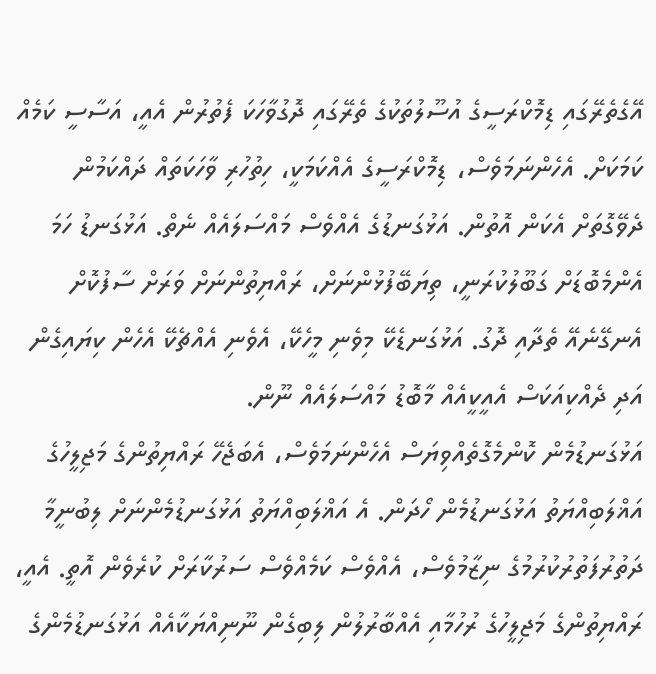އޭގެތެރޭގައި ޑިމޮކްރަސީގެ އުސޫލުތަކުގެ ތެރޭގައި ދޮގުވާހަކަ ފެތުރުން އެއީ، އަސާސީ ކަމެއް ކަމަކަށް. އެހެންނަމަވެސް، ޑިމޮކްރަސީގެ އެއްކަމަކީ، ހިތުހުރި ވާހަކަތައް ދައްކަމުން ދެވޭގޮތަށް އެކަން އޮތުން. އަޅުގަނޑުގެ އެއްވެސް މައްސަލައެއް ނެތް. އަޅުގަނޑު ހަމަ އެންމެބޮޑަށް ގަބޫލުކުރަނީ، ތިޔަބޭފުޅުންނަށް، ރައްޔިތުންނަށް ވަރަށް ސާފުކޮށް އެނގޭނެއޭ ތެދާއި ދޮގު. އަޅުގަނޑެކޭ މިވެނި މީހެކޭ، އެވެނި އެއްޗެކޭ އެހެން ކިޔައިގެން އަދި ދެއްކިއަކަސް އެއީކީއެއް މާބޮޑު މައްސަލައެއް ނޫން.
އަޅުގަނޑުމެން ކޮންމެގޮތެއްވިޔަސް އެހެންނަމަވެސް، އެބަޖެހޭ ރައްޔިތުންގެ މަޖިލީހުގެ އަޣްލަބިއްޔަތު އަޅުގަނޑުމެން ހޯދަން. އެ އަޣްލަބިއްޔަތު އަޅުގަނޑުމެންނަށް ލިބުނީމާ ދަތުރުފަތުރުކުރުމުގެ ނިޒާމުވެސް، އެއްވެސް ކަމެއްވެސް ސަރުކާރަށް ކުރެވެން އޮތީ. އެއީ، ރައްޔިތުންގެ މަޖިލީހުގެ ރުހުމާއި އެއްބާރުލުން ލިބިގެން ނޫނިއްޔަކާއެއް އަޅުގަނޑުމެންގެ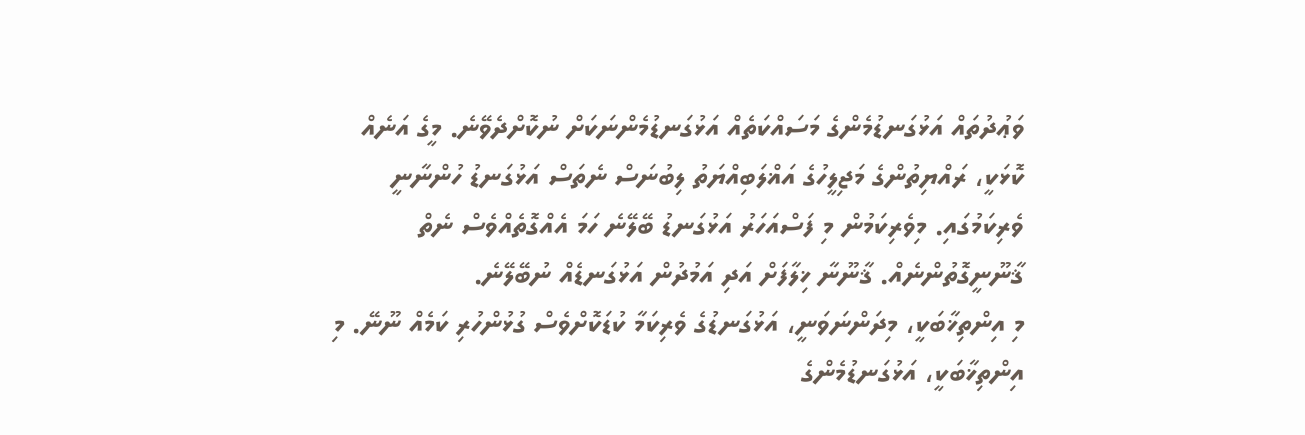ވަޢުދުތައް އަޅުގަނޑުމެންގެ މަސައްކަތެއް އަޅުގަނޑުމެންނަކަށް ނުކޮށްދެވޭނެ. މީގެ އަނެއް ކޮޅަކީ، ރައްޔިތުންގެ މަޖިލީހުގެ އަޣްލަބިއްޔަތު ލިބުނަސް ނެތަސް އަޅުގަނޑު ހުންނާނީ ވެރިކަމުގައި. މިވެރިކަމުން މި ފަސްއަހަރު އަޅުގަނޑު ބޭލޭނެ ހަމަ އެއްގޮތެއްވެސް ނެތް ޤާނޫނީގޮތުންނެއް. ޤާނޫނާ ޚިލާފަށް އަދި އަމުދުން އަޅުގަނޑެއް ނުބޭލޭނެ.
މި އިންތިޚާބަކީ، މިދަންނަވަނީ، އަޅުގަނޑުގެ ވެރިކަމާ ކުޑަކޮށްވެސް ގުޅުންހުރި ކަމެއް ނޫނޭ. މި އިންތިޚާބަކީ، އަޅުގަނޑުމެންގެ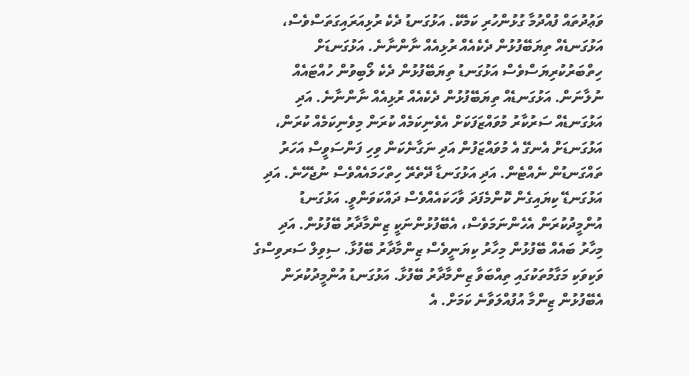ވަޢުދުތައް ފުއްދުމާ ގުޅުންހުރި ކަމެކޭ. އަޅުގަނޑު ދެކެ ރުޅިއަރައިގަތަސްވެސް، އަޅުގަނޑެއް ތިޔަބޭފުޅުން ދެކެއެއް ރުޅިއެއް ނާންނާނެ. އަޅުގަނޑަށް ހިތްބަރުކުރިޔަސްވެސް އަޅުގަނޑު ތިޔަބޭފުޅުން ދެކެ ލޯބިވުން ހުއްޓައެއް ނުލާނަން. އަޅުގަނޑެއް ތިޔަބޭފުޅުން ދެކެއެއް ރުޅިއެއް ނާންނާނެ. އަދި އަޅުގަނޑެއް ސަރުކާރު މުވައްޒަފަކަށް އެވެނިކަމެއް ކުރަން މިވެނިކަމެއް ކުރަން، އަޅުގަނޑަށް އެނގޭ އެ މުވައްޒަފުން އަދި ނަގާނެކަން ވިހި ފަންސަވީސް އަހަރު ތައްގަނޑުން ނެއްޓެން. އަދި އަޅުގަނޑާ ދޭތެރޭ ހިތްހަމައެއްވެސް ނުޖެހޭނެ. އަދި އަޅުގަނޑޭ ކިޔައިގެން ކޮންމެފަދަ ވާހަކައެއްވެސް ދައްކަވަންވީ. އަޅުގަނޑު އުންމީދުކުރަން އެހެންނަމަވެސް، އެބޭފުޅުންނަކީ ޒިންމާދާރު ބޭފުޅުން. އަދި މިހާރު ބައެއް ބޭފުޅުން މިހާރު ކިޔަނީވެސް ޒިންމާދާރު ބޭފުޅާ. ސިވިލް ސަރވިސްގެ ވަކިވަކި މަގާމުތަކުގައި ތިއްބަވާ ޒިންމާދާރު ބޭފުޅާ. އަޅުގަނޑު އުންމީދުކުރަން އެބޭފުޅުން ޒިންމާ އުފުއްލަވާނެ ކަމަށް. އެ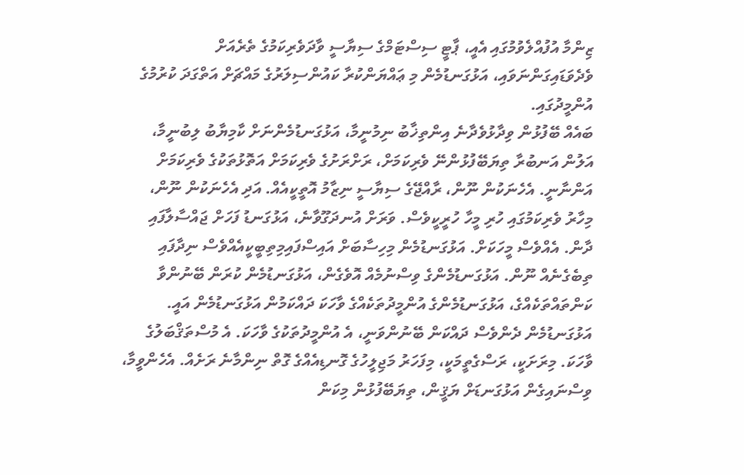ޒިންމާ އުފުއްލެވުމުގައި އެއީ، ޕާޓީ ސިސްޓަމްގެ ސިޔާސީ ވާދަވެރިކަމުގެ ތެރެއަށް ވެދެވަޑައިގަންނަވައި، އަޅުގަނޑުމެން މި ޢައްޔަންކުރާ ކައުންސިލަރުގެ މައްޗަށް އަތްގަދަ ކުރުމުގެ އުންމީދުގައި.
ބައެއް ބޭފުޅުން ވިދާޅުވެދާނެ އިންތިޚާބު ނިމުނީމާ، އަޅުގަނޑުމެންނަށް ކާމިޔާބު ލިބުނީމާ، އަލުން އަނބުރާ ތިޔަބޭފުޅުންނޭ ވެރިކަމަށް، ރަށްރަށުގެ ވެރިކަމަށް އަތޮޅުތަކުގެ ވެރިކަމަށް އަންނާނީ. އެހެނަކުން ނޫން، ރާއްޖޭގެ ސިޔާސީ ނިޒާމު އޮތީކީއެއް. އަދި އެހެނަކުން ނޫން، މިހާރު ވެރިކަމުގައި ހުރި މީހާ ހުރީކީވެސް. ވަރަށް އުނދަގޫވާނެ، އަޅުގަނޑު ފަހަށް ޖައްސާލާފައި ދާން. އެއްވެސް މީހަކަށް. އަޅުގަނޑުމެން މިހިސާބަށް އައިސްފައިމިތިބީކީއެއްވެސް ނިދާފައި ތިބެގެނެއް ނޫން. އަޅުގަނޑުމެންގެ ވިސްނުމެއް އޮވެގެން، އަޅުގަނޑުމެން ކުރަން ބޭނުންވާ ކަންތައްތަކެއްގެ، އަޅުގަނޑުމެންގެ އުންމީދުތަކެއްގެ ވާހަކަ ދައްކަމުން އަޅުގަނޑުމެން އައީ. އަޅުގަނޑުމެން ދެންވެސް ދައްކަން ބޭނުންވަނީ، އެ އުންމީދުތަކުގެ ވާހަކަ. އެ މުސްތަޤްބަލުގެ ވާހަކަ. މިރަށަކީ، ރަސްގެތީމަކީ، މިފަހަރު މަޖިލީހުގެ ގޮނޑިއެއްގެ ގޮތް ނިންމާނެ ރަށެއް. އެހެންވީމާ، ވިސްނައިގެން އަޅުގަނޑަށް ޔަޤީން، ތިޔަބޭފުޅުން މިކަން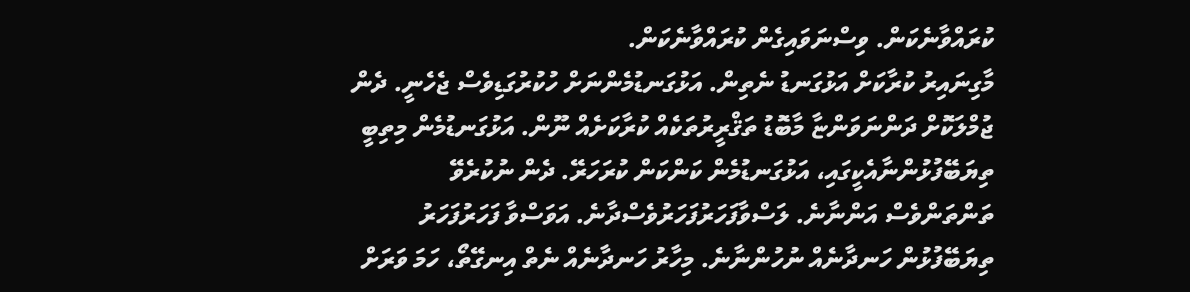ކުރައްވާނެކަން. ވިސްނަވައިގެން ކުރައްވާނެކަން.
މާގިނައިރު ކުރާކަށް އަޅުގަނޑު ނެތިން. އަޅުގަނޑުމެންނަށް ހުކުރުގަޑިވެސް ޖެހެނީ. ދެން ޖުމްލަކޮށް ދަންނަވަންޏާ މާބޮޑު ތަޤްރީރުތަކެއް ކުރާކަށެއް ނޫން. އަޅުގަނޑުމެން މިތިބީ ތިޔަބޭފުޅުންނާއެކީގައި، އަޅުގަނޑުމެން ކަންކަން ކުރަހަރޭ. ދެން ނުކުރެވޭ ތަންތަންވެސް އަންނާނެ. ލަސްވާފަހަރުފަހަރުވެސްދާނެ. އަވަސްވާ ފަހަރުފަހަރު ތިޔަބޭފުޅުން ހަނދާނެއް ނުހުންނާނެ. މިހާރު ހަނދާނެއް ނެތް އިނގޭތޯ، ހަމަ ވަރަށް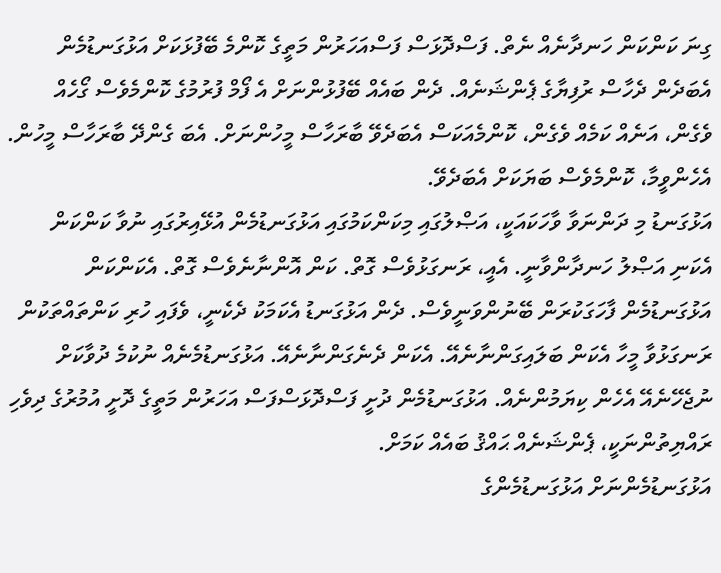ގިނަ ކަންކަން ހަނދާނެއް ނެތް. ފަސްދޮޅަސް ފަސްއަހަރުން މަތީގެ ކޮންމެ ބޭފުޅަކަށް އަޅުގަނޑުމެން އެބަދެން ދެހާސް ރުފިޔާގެ ޕެންޝަނެއް. ދެން ބައެއް ބޭފުޅުންނަށް އެ ފޯމް ފުރުމުގެ ކޮންމެވެސް ގޯހެއް ވެގެން، އަނެއް ކަމެއް ވެގެން، ކޮންމެއަކަސް އެބަދެވޭ ބާރަހާސް މީހުންނަށް. އެބަ ގެންދޭ ބާރަހާސް މީހުން. އެހެންވީމާ، ކޮންމެވެސް ބަޔަކަށް އެބަދެވޭ.
އަޅުގަނޑު މި ދަންނަވާ ވާހަކައަކީ، އަޞްލުގައި މިކަންކަމުގައި އަޅުގަނޑުމެން އުޅޭއިރުގައި ނުވާ ކަންކަން އެކަނި އަޞްލު ހަނދާންވާނީ. އެއީ، ރަނގަޅުވެސް ގޮތް. ކަން އޮންނާނެވެސް ގޮތް. އެކަންކަން އަޅުގަނޑުމެން ފާހަގަކުރަން ބޭނުންވަނީވެސް. ދެން އަޅުގަނޑު އެކަމަކު ދެކެނީ، ވެފައި ހުރި ކަންތައްތަކުން ރަނގަޅުވާ މީހާ އެކަން ބަލައިގަންނާނެއޭ. އެކަން ދެނެގަންނާނެއޭ. އަޅުގަނޑުމެނެއް ނުކުމެ ދުވާކަށް ނުޖެހޭނެއޭ އެހެން ކިޔަމުންނެއް. އަޅުގަނޑުމެން ދުށީ ފަސްދޮޅަސްފަސް އަހަރުން މަތީގެ ދޮށީ އުމުރުގެ ދިވެހި ރައްޔިތުންނަކީ، ޕެންޝަނެއް ޙައްޤު ބައެއް ކަމަށް.
އަޅުގަނޑުމެންނަށް އަޅުގަނޑުމެންގެ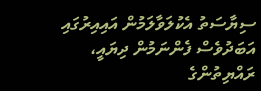ސިޔާސަތު އެކުލަވާލަމުން އައިއިރުގައި އަބަދުވެސް ފެންނަމުން ދިޔައީ، ރައްޔިތުންގެ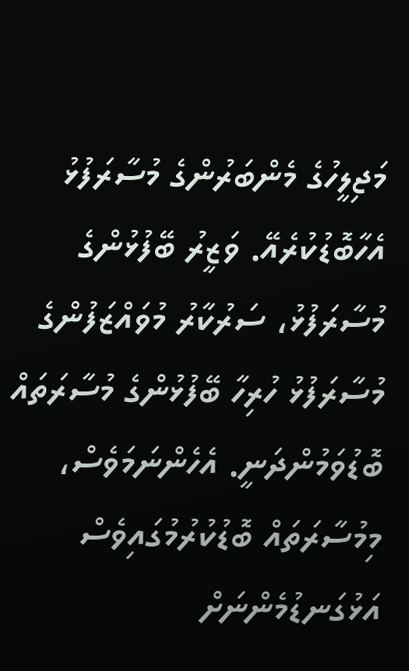މަޖިލީހުގެ މެންބަރުންގެ މުސާރަފުޅު އެހާބޮޑުކުރެއޭ. ވަޒީރު ބޭފުޅުންގެ މުސާރަފުޅު، ސަރުކާރު މުވައްޒަފުންގެ މުސާރަފުޅު ހުރިހާ ބޭފުޅުންގެ މުސާރަތައް ބޮޑުވަމުންދަނީ. އެހެންނަމަވެސް، މިމުސާރަތައް ބޮޑުކުރުމުގައިވެސް އަޅުގަނޑުމެންނަށް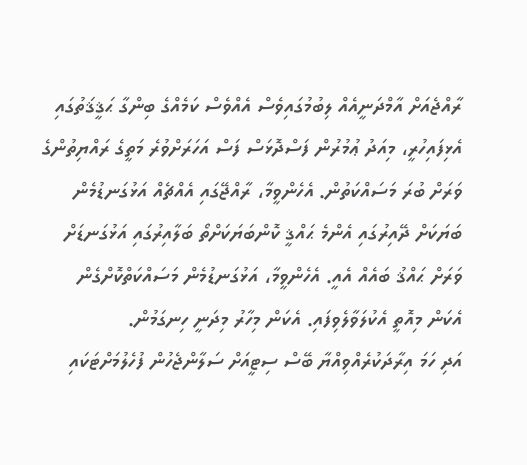ރާއްޖެއަށް އާމްދަނީއެއް ލިބުމުގައިވެސް އެއްވެސް ކަމެއްގެ ބިންގާ ޙަޤީޤަތުގައި އެޅިފައިހުރީ، މިއަދު ޢުމުރުން ފަސްދޮޅަސް ފަސް އަހަރަށްވުރެ މަތީގެ ރައްޔިތުންގެ ވަރަށް ބުރަ މަސައްކަތުން. އެހެންވީމާ، ރާއްޖޭގައި އެއްޗެއް އަޅުގަނޑުމެން ބަޔަކަށް ދޭއިރުގައި އެންމެ ޙައްޤީ ކޮންބަޔަކަށްތޯ ބަލާއިރުގައި އަޅުގަނޑަށް ވަރަށް ޙައްޤު ބައެއް އެއީ. އެހެންވީމާ، އަޅުގަނޑުމެން މަސައްކަތްކޮށްގެން އެކަން މިއޮތީ އެކުލަވާލެވިފައި. އެކަން މިހާރު މިދަނީ ހިނގަމުން.
އަދި ހަމަ އިރާދަކުރެއްވިއްޔާ ބޭސް ސިޓީއަށް ސަލާންޖެހުން ފުހެލުމަށްޓަކައި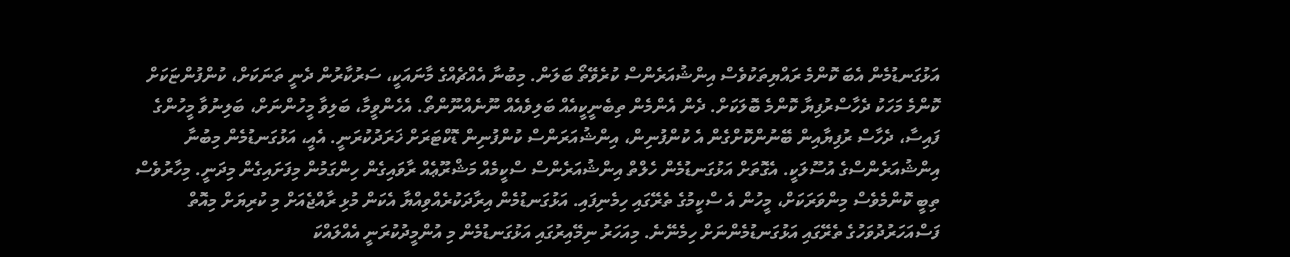އަޅުގަނޑުމެން އެބަ ކޮންމެ ރައްޔިތަކުވެސް އިންޝުއަރެންސް ކުރެވޭތޯ ބަލަން. މިބުނާ އެއްޗެއްގެ މާނައަކީ، ސަރުކާރުން ދެނީ ތަނަކަށް، ކުންފުންޏަކަށް ކޮންމެ މަހަކު ދެހާސްރުފިޔާ ކޮންމެ ބޮލަކަށް. ދެން އެންމެން ތިބެނީކީއެއް ބަލިވެއެއް ނޫނެއްނޫންތޯ. އެހެންވީމާ، ބަލިވާ މީހުންނަށް، ބަލިނުވާ މީހުންގެ ފައިސާ، ދެހާސް ރުފިޔާއިން ބޭނުންކޮށްގެން އެ ކުންފުނިން، އިންޝުއަރަންސް ކުންފުނިން ޑޮކްޓަރަށް ޚަރަދުކުރަނީ. އެއީ، އަޅުގަނޑުމެން މިބުނާ އިންޝުއަރެންސްގެ އުސޫލަކީ. އެގޮތަށް އަޅުގަނޑުމެން ހެލްތް އިންޝުއަރެންސް ސްކީމެއް މަޝްރޫޢެއް ރާވައިގެން ހިންގަމުން މިފަށައިގެން މިދަނީ. މިހާރުވެސް ތިބީ ކޮންމެވެސް މިންވަރަކަށް، މީހުން އެ ސްކީމުގެ ތެރޭގައި ހިމެނިފައި. އަޅުގަނޑުމެން އިރާދަކުރެއްވިއްޔާ އެކަން މުޅި ރާއްޖެއަށް މި ކުރިޔަށް މިއޮތް ފަސްއަހަރުދުވަހުގެ ތެރޭގައި އަޅުގަނޑުމެންނަށް ހިމެނޭނެ. މިއަހަރު ނިމޭއިރުގައި އަޅުގަނޑުމެން މި އުންމީދުކުރަނީ އެއްލައްކަ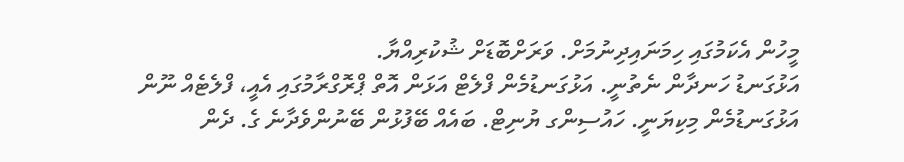މީހުން އެކަމުގައި ހިމަނައިދިނުމަށް. ވަރަށްބޮޑަށް ޝުކުރިއްޔާ.
އަޅުގަނޑު ހަނދާން ނެތުނީ. އަޅުގަނޑުމެން ފްލެޓް އަޅަން އޮތް ޕްރޮގްރާމުގައި އެއީ، ފްލެޓެއް ނޫން އަޅުގަނޑުމެން މިކިޔަނީ. ހައުސިންގ ޔުނިޓް. ބައެއް ބޭފުޅުން ބޭނުންވެދާނެ ގެ. ދެން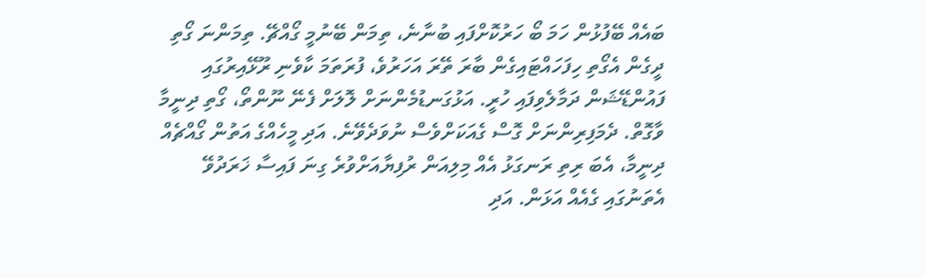ބައެއް ބޭފުޅުން ހަމަ ބޯ ހަރުކޮށްފައި ބުނާނެ، ތިމަން ބޭނުމީ ގޯއްޗޭ. ތިމަންނަ ގޯތި ދީގެން އެގޯތި ހިފަހައްޓައިގެން ބާރަ ތޭރަ އަހަރުވެ، ފުރަތަމަ ކާވެނި ރޫޅޭއިރުގައި ފައުންޑޭޝަން ދަމާލެވިފައި ހުރީ. އަޅުގަނޑުމެންނަށް ލޮލަށް ފެނޭ ނޫންތޯ، ގޯތި ދިނީމާ ވާގޮތް. ދެމަފިރިންނަށް ގޮސް ގެއަކަށްވެސް ނުވަދެވޭނެ. އަދި މީހެއްގެ އަތުން ގޯއްޗެއް ދިނީމާ، އެބަ ރިތި ރަނގަޅު އެއް މިލިއަން ރުފިޔާއަށްވުރެ ގިނަ ފައިސާ ޚަރަދުވޭ އެތަނުގައި ގެއެއް އަޅަން. އަދި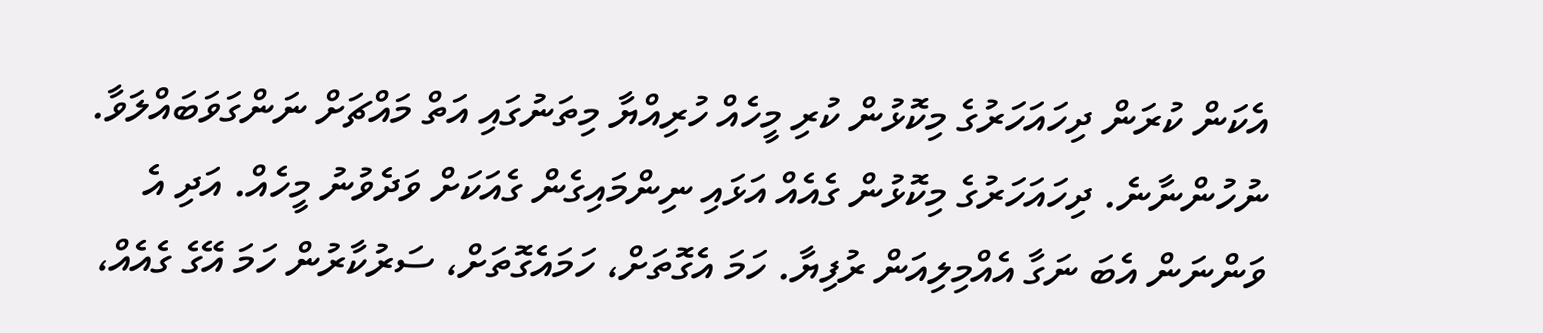އެކަން ކުރަން ދިހައަހަރުގެ މިކޮޅުން ކުރި މީހެއް ހުރިއްޔާ މިތަނުގައި އަތް މައްޗަށް ނަންގަވަބައްލަވާ. ނުހުންނާނެ. ދިހައަހަރުގެ މިކޮޅުން ގެއެއް އަޅައި ނިންމައިގެން ގެއަކަށް ވަދެވުނު މީހެއް. އަދި އެ ވަންނަން އެބަ ނަގާ އެއްމިލިއަން ރުފިޔާ. ހަމަ އެގޮތަށް، ހަމައެގޮތަށް، ސަރުކާރުން ހަމަ އޭގެ ގެއެއް،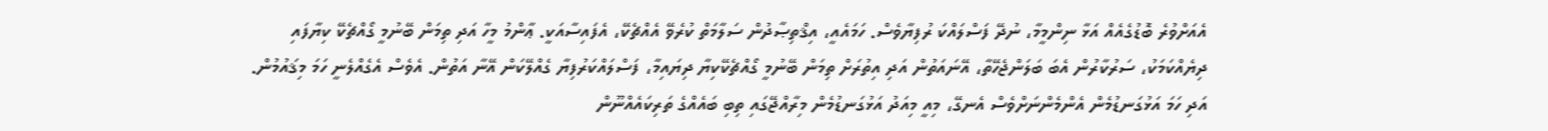އެއަށްވުރެ ބޮޑުގެއެއް އަޅާ ނިންމީމާ، ނުދޭ ފަސްލައްކަ ރުފިޔާވެސް. ހަމައެއީ، އިޤްތިޞާދުން ސަލާމަތް ކުރެވޭ އެއްޗެކޭ، އެފައިސާއަކީ. ޢާންމު މީހާ އަދި ތިމަން ބޭނުމީ ގޯއްޗެކޭ ކިޔާފައި ދިޔެއްކަމަކު، ސަރުކާރުން އެބަ ބަލަންޖެހޭތާ، އޭނައަތުން އަދި އިތުރަށް ތިމަން ބޭނުމީ ގޯއްޗެކޭކިޔާ ދިޔައިމާ، ފަސްލައްކަރުފިޔާ ގެއްލޭކަން އޭނާ އަތުން. އެވެސް އެގެއްލެނީ ހަމަ މިޤައުމުން. އަދި ހަމަ އަޅުގަނޑުމެން އެންމެންނަށްވެސް އެނގޭ، މިއީ މިއަދު އަޅުގަނޑުމެން މިރާއްޖޭގައި ތިބި ބައެއްގެ ތަރިކައެއްނޫން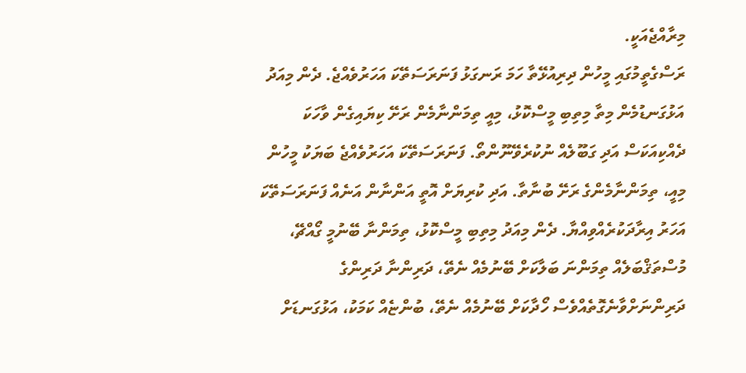މިރާއްޖެއަކީ.
ރަސްގެތީމުގައި މީހުން ދިރިއުޅޭތާ ހަމަ ރަނގަޅު ފަނަރަސަތޭކަ އަހަރުވެއްޖެ. ދެން މިއަދު އަޅުގަނޑުމެން މިތާ މިތިބި މީސްކޮޅު، މިއީ ތިމަންނާމެން ރަށޭ ކިޔައިގެން ވާހަކަ ދެއްކިއަކަސް އަދި ގަބޫލެއް ނުކުރެވޭނޫންތޯ. ފަނަރަސަތޭކަ އަހަރުވެއްޖެ ބަޔަކު މީހުން މިއީ، ތިމަންނާމެންގެ ރަށޭ ބުނާތާ. އަދި ކުރިޔަށް އޮތީ އަންނާން އަނެއް ފަނަރަސަތޭކަ އަހަރު އިރާދަކުރެއްވިއްޔާ. ދެން މިއަދު މިތިބި މީސްކޮޅު، ތިމަންނާ ބޭނުމީ ގޯއްޗޭ، މުސްތަޤްބަލެއް ތިމަންނަ ބަލާކަށް ބޭނުމެއް ނެތޭ، ދަރިންނާ ދަރިންގެ ދަރިންނަށްވާނެގޮތެއްވެސް ހޯދާކަށް ބޭނުމެއް ނެތޭ، ބުންޏެއް ކަމަކު، އަޅުގަނޑަށް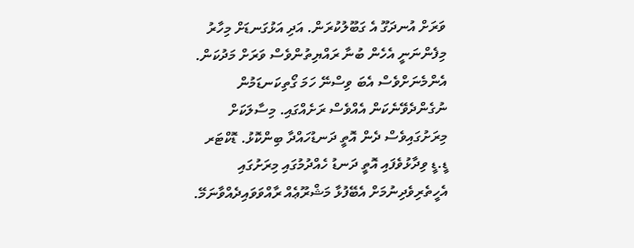ވަރަށް އުނދަގޫ އެ ގަބޫލުކުރަން. އަދި އަޅުގަނޑަށް މިހާރު މިފެންނަނީ އެހެން ބުނާ ރައްޔިތުންވެސް ވަރަށް މަދުކަން. އެންމެނަށްވެސް އެބަ ވިސްނޭ ހަމަ ގޯތިކަނޑަމުން ނުގެންދެވޭނެކަން އެއްވެސް ރަށެއްގައި. މިސާލަކަށް މިރަށުގައިވެސް ދެން އޮތީ ދަނޑުހައްދާ ބިންކޮޅު. ޑޮކްޓަރ ޑީ.ޑީ ވިދާޅުވެފައި އޮތީ ދަނޑު ހެއްދުމުގައި މިރަށުގައި އެހީތެރިވެދިނުމަށް އެބޭފުޅާ މަޝްރޫޢެއް ރާއްވަވައިދެއްވާނަމޭ.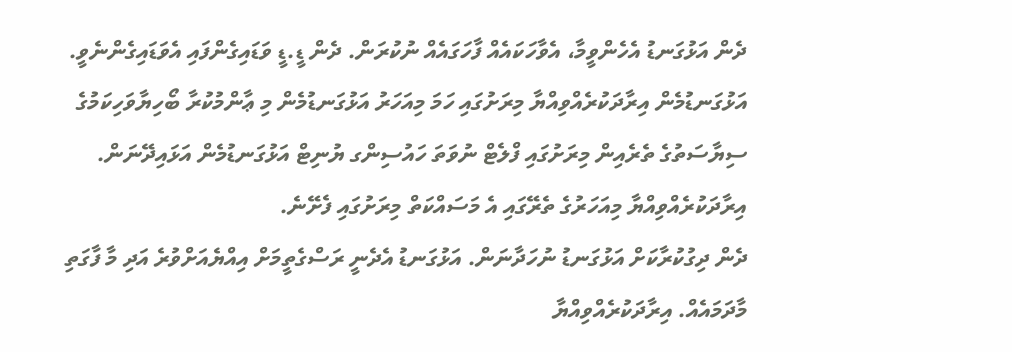ދެން އަޅުގަނޑު އެހެންވީމާ، އެވާހަކައެއް ފާހަގައެއް ނުކުރަން. ދެން ޑީ.ޑީ ވަޑައިގެންފައި އެވަޑައިގެންނެވީ. އަޅުގަނޑުމެން އިރާދަކުރެއްވިއްޔާ މިރަށުގައި ހަމަ މިއަހަރު އަޅުގަނޑުމެން މި ޢާންމުކުރާ ބޯހިޔާވަހިކަމުގެ ސިޔާސަތުގެ ތެރެއިން މިރަށުގައި ފްލެޓް ނުވަތަ ހައުސިންގ ޔުނިޓް އަޅުގަނޑުމެން އަޅައިދޭނަން. އިރާދަކުރެއްވިއްޔާ މިއަހަރުގެ ތެރޭގައި އެ މަސައްކަތް މިރަށުގައި ފެށޭނެ.
ދެން ދިގުކުރާކަށް އަޅުގަނޑު ނުހަދާނަން. އަޅުގަނޑު އެދެނީ ރަސްގެތީމަށް އިއްޔެއަށްވުރެ އަދި މާ ފާގަތި މާދަމައެއް. އިރާދަކުރެއްވިއްޔާ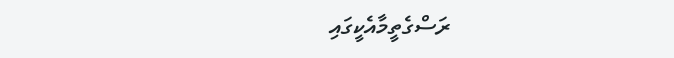ރަސްގެތީމާއެކީގައި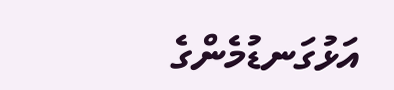އަޅުގަނޑުމެންގެ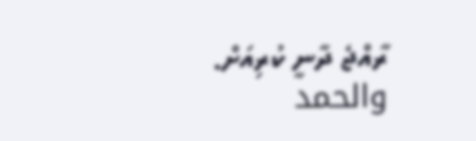ރާއްޖެ ދާނީ ކުރިއަށް.
والحمد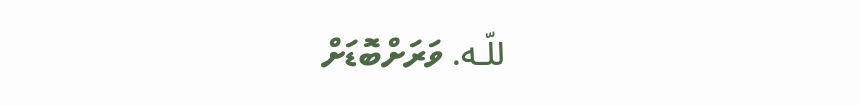للّـه. ވަރަށްބޮޑަށް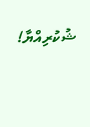ޝުކުރިއްޔާ!